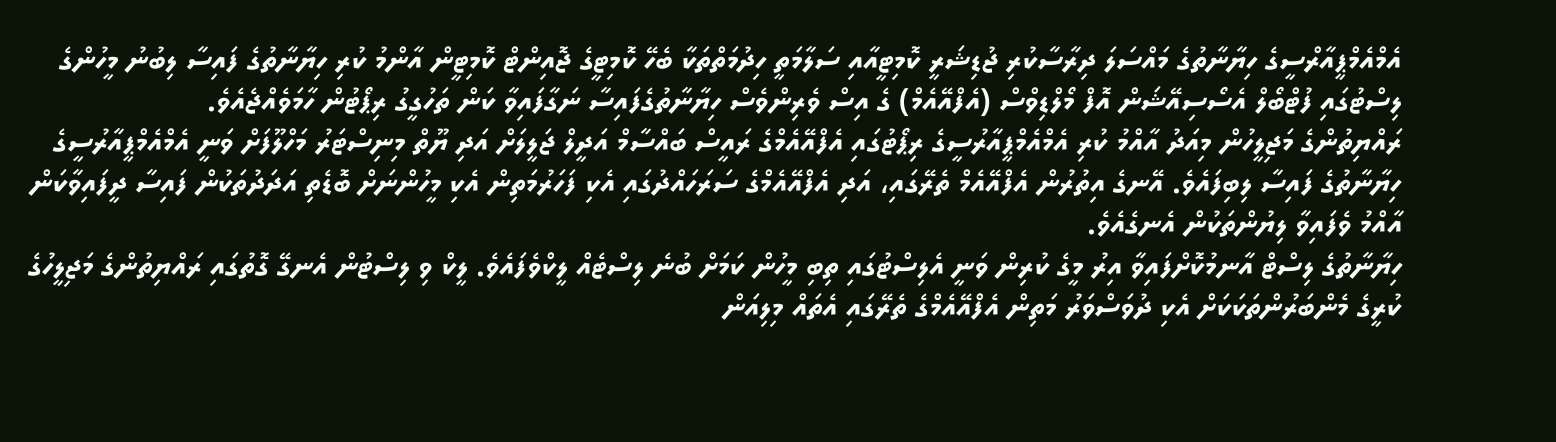އެމްއެމްޕީއާރްސީގެ ހިޔާނާތުގެ މައްސަލަ ދިރާސާކުރި ޖުޑިޝަރީ ކޮމިޓީއާއި ސަލާމަތީ ހިދުމަތްތަކާ ބެހޭ ކޮމިޓީގެ ޖޮއިންޓް ކޮމިޓީން އާންމު ކުރި ހިޔާނާތުގެ ފައިސާ ލިބުނު މީހުންގެ ލިސްޓުގައި ފުޓްބޯލް އެސޯސިއޭޝަން އޮފް މޯލްޑިވްސް (އެފްއޭއެމް) ގެ އިސް ވެރިންވެސް ހިޔާނާތުގެފައިސާ ނަގާފައިވާ ކަން ތަހުގީގު ރިޕޯޓުން ހާމަވެއްޖެއެވެ.
ރައްޔިތުންގެ މަޖިލީހުން މިއަދު އާއްމު ކުރި އެމްއެމްޕީއާރުސީގެ ރިޕޯޓުގައި އެފްއޭއެމްގެ ރައީސް ބައްސާމް އަދީލް ޖަލީލަށް އަދި ޔޫތް މިނިސްޓަރު މަހްލޫފަށް ވަނީ އެމްއެމްޕީއާރުސީގެ ހިޔާނާތުގެ ފައިސާ ލިބިފައެވެ. އޭނގެ އިތުރުން އެފްއޭއެމް ތެރޭގައި، އަދި އެފްއޭއެމްގެ ސަރަހައްދުގައި އެކި ފަހަރުމަތިން އެކި މީހުންނަށް ބޮޑެތި އަދަދުތަކުން ފައިސާ ދީފައިވާކަން އާއްމު ވެފައިވާ ލިޔުންތަކުން އެނގެއެވެ.
ހިޔާނާތުގެ ލިސްޓް އާނމުކޮށްފައިވާ އިރު މީގެ ކުރިން ވަނީ އެލިސްޓުގައި ތިބި މީހުން ކަމަށް ބުނެ ލިސްޓެއް ލީކްވެފައެވެ. ލީކް ވި ލިސްޓުން އެނގޭ ގޮތުގައި ރައްޔިތުންގެ މަޖިލީހުގެ ކުރީގެ މެންބަރުންތަކަކަށް އެކި ދުވަސްވަރު މަތިން އެފްއޭއެމްގެ ތެރޭގައި އެތައް މިލިއަން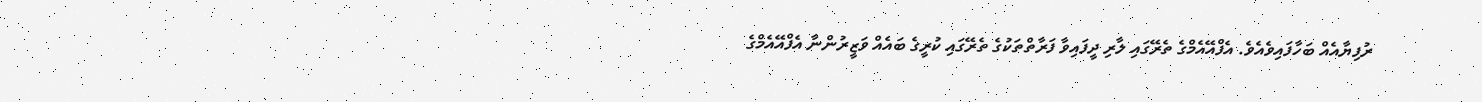ރުފިޔާއެއް ބަހާފައިވެއެވެ. އެފްއޭއެމްގެ ތެރޭގައި ލާރި ދީފައިވާ ފަރާތްތަކުގެ ތެރޭގައި ކުރީގެ ބައެއް ވަޒީރުންނާ އެފްއޭއެމްގެ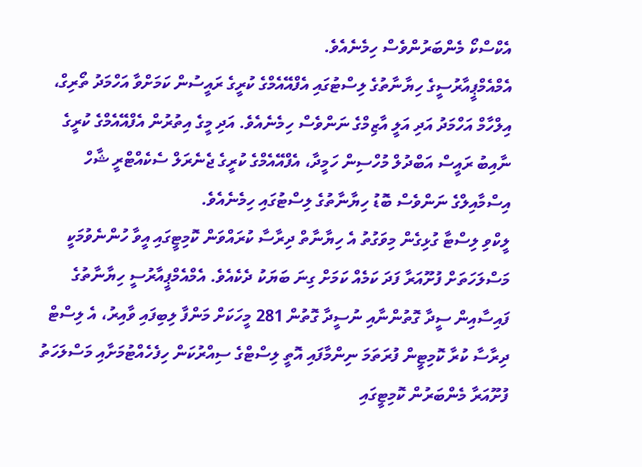އެކްސްކޯ މެންބަރުންވެސް ހިމެނެއެވެ.
އެމްއެމްޕީއާރުސީގެ ހިޔާނާތުގެ ލިސްޓުގައި އެފްއޭއެމްގެ ކުރީގެ ރައީސުން ކަމަށްވާ އަހްމަދު ތޯރިގް، އިލްހާމް އަހްމަދު އަދި އަލީ އާޒިމްގެ ނަންވެސް ހިމެނެއެވެ. އަދި މީގެ އިތުރުން އެފްއޭއެމްގެ ކުރީގެ ނާއިބު ރައީސް އަބްދުލް މުހްސިން ހަމީދާ، އެފްއޭއެމްގެ ކުރީގެ ޖެނެރަލް ސެކެއްޓްރީ ޝާހް އިސްމާއިލްގެ ނަންވެސް ބޮޑު ހިޔާނާތުގެ ލިސްޓުގައި ހިމެނެއެވެ.
ލީކްވި ލިސްޓާ ގުޅިގެން މިވަގުތު އެ ހިޔާނާތް ދިރާސާ ކުރައްވަން ކޮމިޓީގައި އީވާ ހުންނެވުމަކީ މަސްލަހަތަށް ފުށޫއަރާ ފަދަ ކަމެއް ކަމަށް ގިނަ ބަޔަކު ދެކެއެވެ. އެމްއެމްޕީއާރުސީ ހިޔާނާތުގެ ފައިސާއިން ސީދާ ގޮތުންނާއި ނުސީދާ ގޮތުން 281 މީހަކަށް މަންފާ ލިބިފައި ވާއިރު، އެ ލިސްޓް ދިރާސާ ކުރާ ކޮމިޓީން ފުރަތަމަ ނިންމާފައި އޮތީ ލިސްޓްގެ ސިއްރުކަން ހިފެހެއްޓުމަށާއި މަސްލަހަތު ފުށޫއަރާ މެންބަރުން ކޮމިޓީގައި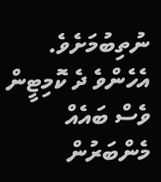ނުތިބުމަށެވެ. އެހެންވެ ދެ ކޮމިޓީން ވެސް ބައެއް މެންބަރުން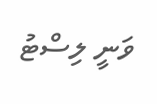ވަނީ ލިސްޓު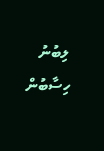ލިބުނު ހިސާބުން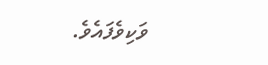ވަކިވެފައެވެ.